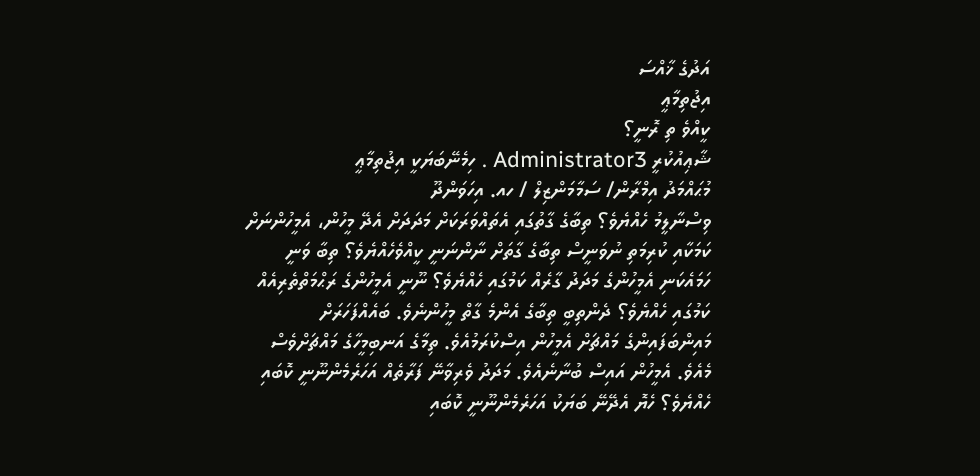އަދުގެ ޚާއްސަ
އިޖުތިމާޢީ
ކީއްވެ ތި ރޮނީ؟
ޝާޢިއުކުރީ Administrator3 . ހިމެނޭބަޔަކީ އިޖުތިމާޢީ
މުޙައްމަދު އިމްރާން/ ސަމާމަންޒިލް / ހއ. އިހަވަންދޫ
ވިސްނާލީމު ހެއްޔެވެ؟ ތިބާގެ ގާތުގައި އެތައްވަރަކަށް މަދަދަށް އެދޭ މީހުން، އެމީހުންނަށް ކަމަކާއި ކުރިމަތި ނުވަނީސް ތިބާގެ ގާތަށް ނާންނަނީ ކީއްވެހެއްޔެވެ؟ ތިބާ ވަނީ ހަމައެކަނި އެމީހުންގެ މަދަދު ގާރެއް ކަމުގައި ހެއްޔެވެ؟ ނޫނީ އެމީހުންގެ ރަޙްމަތްތެރިއެއް ކަމުގައި ހެއްޔެވެ؟ ދެންތިބީ ތިބާގެ އެންމެ ގާތް މީހުންނެވެ. ބައެއްފަހަރަށް މައިންބަފައިންގެ މައްޗަށް އެމީހުން އިސްކުރަމުއެވެ. ތިމާގެ އަނބިމީހާގެ މައްޗަށްވެސް މެއެވެ. އެމީހުން އައިސް ބުނާނެއެވެ. މަދަދު ވެރިވާނޭ ފަރާތެއް އަހަރެމެންނޫނީ ކޮބައި ހެއްޔެވެ؟ ހެޔޮ އެދޭނޭ ބަޔަކު އަހަރެމެންނޫނީ ކޮބައި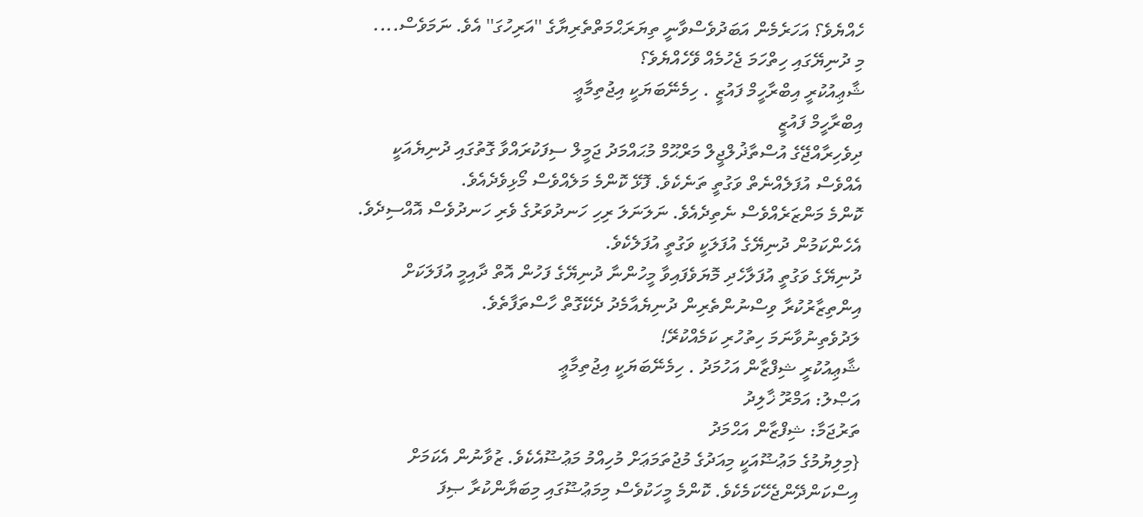ހެއްޔެވެ؟ އަހަރެމެން އަބަދުވެސްވާނީ ތިޔަރަޙްމަތްތެރިޔާގެ ''އަރިހުގަ'' އެވެ. ނަމަވެސް....
މި ދުނިޔޭގައި ހިތްހަމަ ޖެހުމެއް ވޭހެއްޔެވެ؟
ޝާޢިއުކުރީ އިބްރާހީމް ފައުޒީ . ހިމެނޭބަޔަކީ އިޖުތިމާޢީ
އިބްރާހީމް ފައުޒީ
ދިވެހިރާއްޖޭގެ އުސްތާޛުލްޖީލް މަރްޙޫމް މުޙައްމަދު ޖަމީލް ސިފަކުރައްވާ ގޮތުގައި ދުނިޔެއަކީ އެއްވެސް އުފަލެއްނެތް ވަގުތީ ތަނެކެވެ. ފޮޅޭ ކޮންމެ މަލެއްވެސް މޯޅިވެދެއެވެ.
ކޮންމެ މަންޒަރެއްވެސް ނެތިދެއެވެ. ނަލަނަލަ ރިހި ހަނދުވަރުގެ ވެރި ހަނދުވެސް އޮއްސިދެވެ. އެހެންކަމުން ދުނިޔޭގެ އުފަލަކީ ވަގުތީ އުފަލެކެވެ.
ދުނިޔޭގެ ވަގުތީ އުފަލާހެދި މޮޔަވެފައިވާ މީހުންނާ ދުނިޔޭގެ ފަހުން އޮތް ދާއިމީ އުފަލަކަށް އިންތިޒާރުކުރާ ވިސްނުންތެރިން ދުނިޔެއާމެދު ދެކޭގޮތް ހާސްތަފާތެވެ.
ލަދުވެތިނުވާނަމަ ހިތުހުރި ކަމެއްކުރޭ!
ޝާޢިއުކުރީ ޝިފްޒާން އަހުމަދު . ހިމެނޭބަޔަކީ އިޖުތިމާޢީ
އަޞްލު: އަމްރޫ ޚާލިދު
ތަރުޖަމާ: ޝިފްޒާން އަޙްމަދު
{މިލިޔުމުގެ މަޢުޟޫއަކީ މިއަދުގެ މުޖުތަމަޢަށް މުހިއްމު މަޢުޟޫއެކެވެ. ޒުވާނުން އެކަމަށް އިސްކަންދޭންޖެހޭކަމެކެވެ. ކޮންމެ މީހަކުވެސް މިމަޢުޟޫގައި މިބަޔާންކުރާ ޞިފަ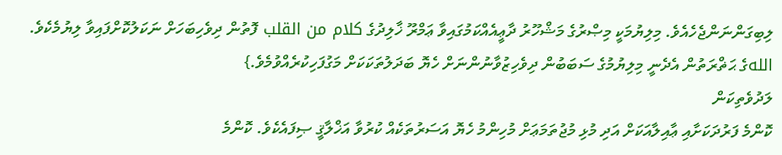ލިބިގަންނަންޖެހެއެވެ. މިލިޔުމަކީ މިޞްރުގެ މަޝްހޫރު ދާޢީއެއްކަމުގައިވާ ޢަމްރޫ ޚާލިދުގެ كلام من القلب ފޮތުން ދިވެހިބަހަށް ނަކަލުކޮށްފައިވާ ލިޔުމެކެވެ. اللهގެ ޙަޡްރަތުން އެދެނީ މިލިޔުމުގެ ސަބަބުން ދިވެހިޒުވާނުންނަށް ހެޔޮ ބަދަލުތަކަކަށް މަގުފަހިކުރެއްވުމެވެ.}
ލަދުވެތިކަން
ކޮންމެ ފަރުދަކަށާއި ޢާއިލާއަކަށް އަދި މުޅި މުޖުތަމަޢަށް މުހިންމު ހެޔޮ އަސަރުތަކެއް ކުރުވާ އަޚްލާޤީ ޞިފައެކެވެ. ކޮންމެ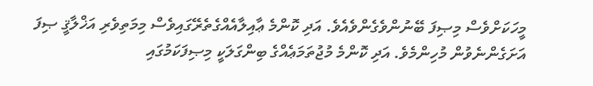މީހަކަށްވެސް މިޞިފަ ބޭނުންވެގެންވެއެވެ. އަދި ކޮންމެ ޢާއިލާއެއްގެތެރޭގައިވެސް މިމަތިވެރި އަޚްލާޤީ ޞިފަ އަށަގެންނެވުން މުހިންމެވެ. އަދި ކޮންމެ މުޖުތަމަޢެއްގެ ބިންގަލަކީ މިޞިފަކަމުގައި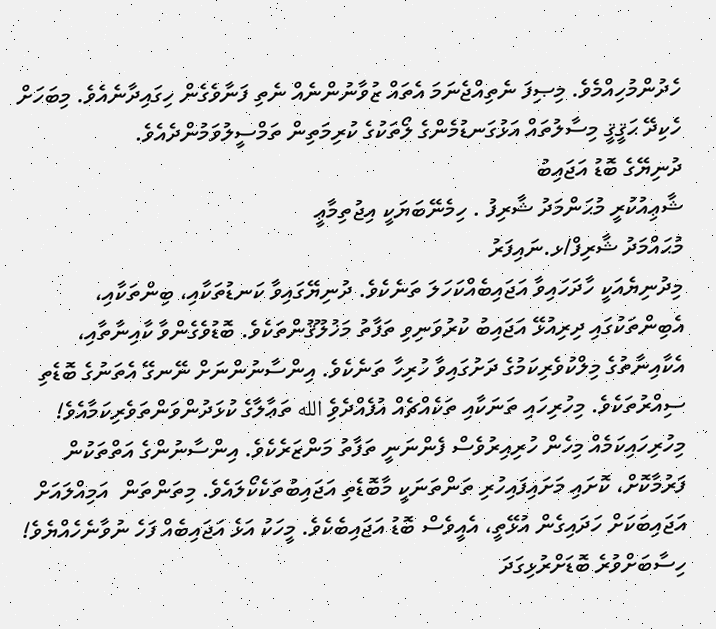ހެދުންމުހިއްމެވެ. މިޞިފަ ނެތިއްޖެނަމަ އެތައް ޒުވާނުންނެއް ނެތި ފަނާވެގެން ހިގައިދާނެއެވެ. މިބަހަށް ހެކިދޭ ޙަޤީޤީ މިސާލުތައް އަޅުގަނޑުމެންގެ ލޯތަކުގެ ކުރިމަތިން ތަމްސީލުވަމުންދެއެވެ.
ދުނިޔޭގެ ބޮޑު އަޖައިބު
ޝާޢިއުކުރީ މުޙަންމަދު ޝާރިފު . ހިމެނޭބަޔަކީ އިޖުތިމާޢީ
މުޙައްމަދު ޝާރިފް/ޅ.ނައިފަރު
މިދުނިޔެއަކީ ހާދަހައިވާ އަޖައިބެއްކަހަލަ ތަނެކެވެ. ދުނިޔޭގައިވާ ކަނޑުތަކާއި، ބިންތަކާއި، އެބިންތަކުގައި ދިރިއުޅޭ އަޖައިބު ކުރުވަނިވި ތަފާތު މަޚުލޫޤުންތަކެވެ. ބޮޑުވެގެންވާ ކާއިނާތާއި، އެކާއިނާތުގެ މިލްކުވެރިކަމުގެ ދަށުގައިވާ ހުރިހާ ތަނެކެވެ. އިންސާނުންނަށް ނޭނގޭ އެތަނުގެ ބޮޑެތި ސިއްރުތަކެވެ. މިހުރިހައި ތަނަކާއި ތަކެއްޗެއް އުފެއްދެވެި الله ތަޢާލާގެ ކުޅަދުންވަންތަވެރިކަމާއެވެ! މިހުރިހައިކަމެއް މިހެން ހުރިއިރުވެސް ފެންނަނީ ތަފާތު މަންޒަރެކެވެ. އިންސާނުންގެ އަތްތަކުން ފަރުމާކޮށް، ކޮށައި މަށައިފައިހުރި ތަންތަނަކީ މާބޮޑެތި އަޖައިބުތަކެކޯލައެވެ. މިތަންތަން  އަމިއްލައަށް އަޖައިބަކަށް ހަދައިގެން އުޅޭތީ، އެއީވެސް ބޮޑު އަޖައިބެކެވެ. މީހަކު އަޅެ އަޖައިބެއް ފަހެ ނުވާނެހެއްޔެވެ!
ހިސާބަށްވުރެ ބޮޑަށްރުޅިގަދަ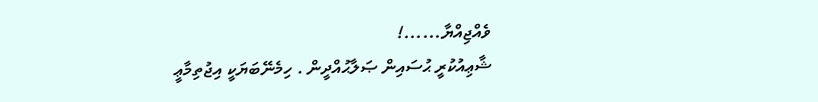ވެއްޖިއްޔާ......!
ޝާޢިއުކުރީ ޙުސައިން ޞަލާޙުއްދީން . ހިމެނޭބަޔަކީ އިޖުތިމާޢީ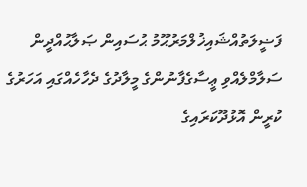ފަޟީލަތުއްޝައިޚުލްމަރުޙޫމު ޙުސައިން ޞަލާޙުއްދީން
ސަލާމްލެއްވި ޢީސާގެފާނުންގެ މީލާދުގެ ދެހާހެއްގައި އަހަރުގެ ކުރީން އޮޅުދޫކަރައިގެ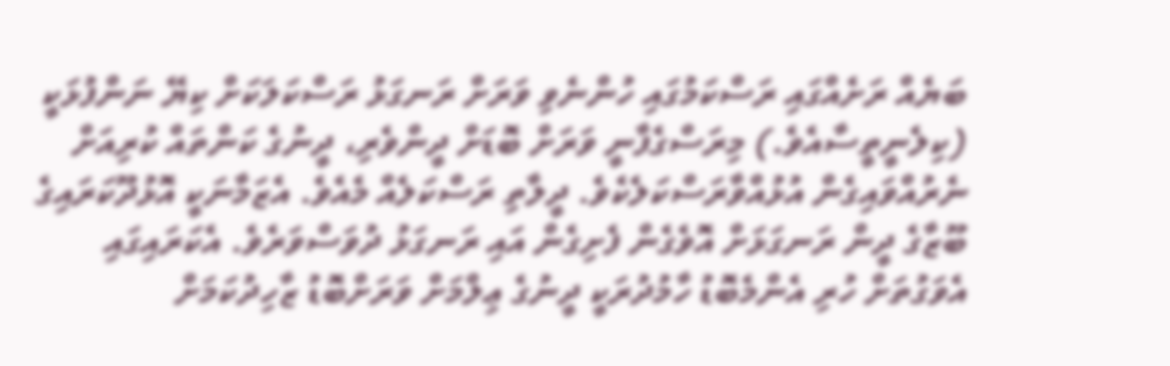ބަޔެއް ރަށެއްގައި ރަސްކަމުގައި ހުންނެވި ވަރަށް ރަނގަޅު ރަސްކަލަކަށް ކިޔޭ ނަންފުޅަކީ (ކިލެނީތީސާއެވެ.) މިރަސްގެފާނީ ވަރަށް ބޮޑަށް ދީންވެރި، ދީނުގެ ކަންތައް ކުރިއަށް ނެރުއްވައިގެން އުޅުއްވާރަސްކަލެކެވެ. ދީލާތި ރަސްކަލެއް މެއެވެ. އެޒަމާނަކީ އޮޅުދޫކަރައިގެ ބޫޒާގެ ދީން ރަނގަޅަށް އޮވެގެން ފެށިގެން އައި ރަނގަޅު ދުވަސްވަރެވެ. އެކަރައިގައި އެވަގުތަށް ހުރި އެންމެބޮޑު ހާމުދުރަކީ ދީނުގެ ޢިލްމަށް ވަރަށްބޮޑު ޒާހިދުކަމަށް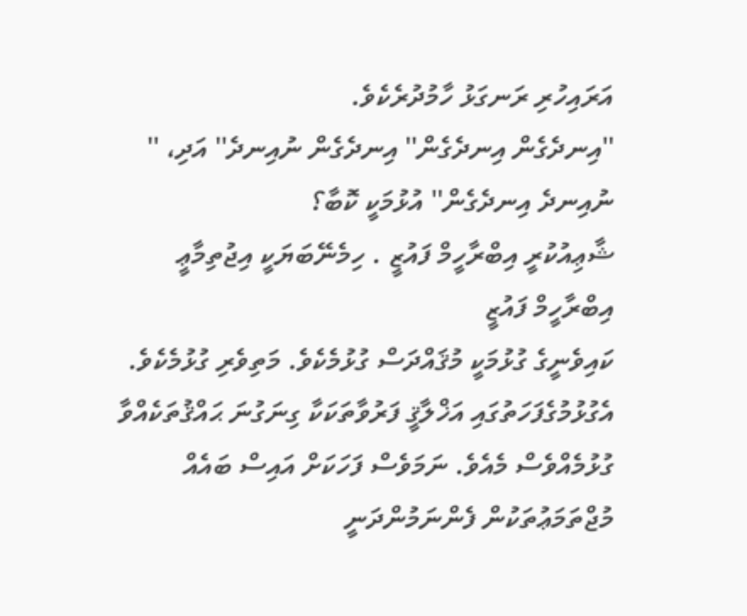އަރައިހުރި ރަނގަޅު ހާމުދުރެކެވެ.
''އިނދެގެން އިނދެގެން'' އިނދެގެން ނުއިނދެ'' އަދި، '' ނުއިނދެ އިނދެގެން'' އުޅުމަކީ ކޮބާ؟
ޝާޢިއުކުރީ އިބްރާހީމް ފައުޒީ . ހިމެނޭބަޔަކީ އިޖުތިމާޢީ
އިބްރާހީމް ފައުޒީ
ކައިވެނީގެ ގުޅުމަކީ މުޤައްދަސް ގުޅުމެކެވެ. މަތިވެރި ގުޅުމެކެވެ. އެގުޅުމުގެފަހަތުގައި އަޚްލާޤީ ފަރުވާތަކަކާ ގިނަގުނަ ޙައްޤުތަކެއްވާ ގުޅުމެއްވެސް މެއެވެ. ނަމަވެސް ފަހަކަށް އައިސް ބައެއް މުޖްތަމަޢުތަކުން ފެންނަމުންދަނީ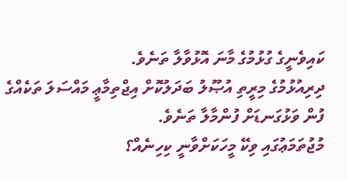ކައިވެނީގެ ގުޅުމުގެ މާނަ އޮޅުވާލާ ތަނެވެ.
ދިރިއުޅުމުގެ މިރީތި އުޞޫލު ބަދަލުކޮށް އިޖްތިމާޢީ މައްސަލަ ތަކެއްގެ ފުން ވަޅުގަނޑަށް ފުންމާލާ ތަނެވެ.
މުޖުތަމަޢުގައި ވިކޭ މީހަކަށްވާނީ ކިހިނެއް؟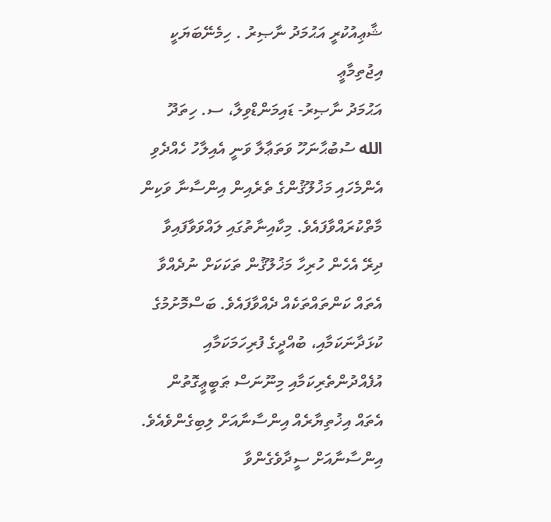ޝާޢިއުކުރީ އަޙުމަދު ނާޞިރު . ހިމެނޭބަޔަކީ އިޖުތިމާޢީ
އަޙުމަދު ނާޞިރު- ޑައިމަންޑްވިލާ، ސ. ހިތަދޫ
الله ސުބުޙާނަހޫ ވަތަޢާލާ ވަނީ އެއިލާހު ހެއްދެވި އެންމެހައި މަޚުލޫޤުންގެ ތެރެއިން އިންސާނާ ވަކިން މާތްކުރައްވާފައެވެ. މިކާއިނާތުގައި ލައްވަވާފައިވާ ދިރޭ އެހެން ހުރިހާ މަޚުލޫޤުން ތަކަކަށް ނުދެއްވާ އެތައް ކަންތައްތަކެއް ދެއްވާފައެވެ. ބަސްމޮށުމުގެ ކުޅަދާނަކަމާއި، ބުއްދީގެ ފުރިހަމަކަމާއި އުފެއްދުންތެރިކަމާއި މިނޫނަސް ޠަބީޢީގޮތުން އެތައް އިޚުތިޔާރެއް އިންސާނާއަށް ލިބިގެންވެއެވެ. އިންސާނާއަށް ސީދާވެގެންވާ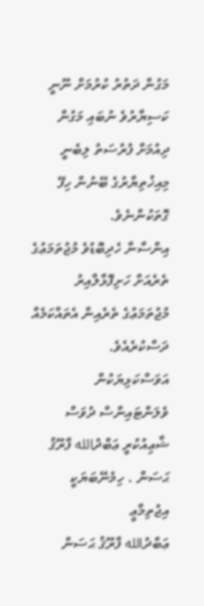މަގުން ދަތުރު ކުރުމަށް ނޫނީ ކަސިޔާރުވެ ނުބައި މަގުން ދިއުމަށް ފުރުސަތު ލިބެނީ މިއިޚުތިޔާރުގެ ބޭނުން ހިފޭ ގޮތަކުންނެވެ.
އިންސާނާ ހެދިބޮޑުވެ މުޖުތަމަޢުގެ ތެރެއަށް ހަށިފޮޅާލާއިރު މުޖުތަމަޢުގެ ތެރެއިން އެތައްކަމެއް ދަސްކުރެއެވެ.
އަވަސްކަޅިޔަކުން ވެލަންޓައިންސް ދުވަސް
ޝާޢިއުކުރީ ޢަބްދުالله ފާރޫޤު ޙަސަން . ހިމެނޭބަޔަކީ އިޖުތިމާޢީ
ޢަބްދުالله ފާރޫޤު ޙަސަން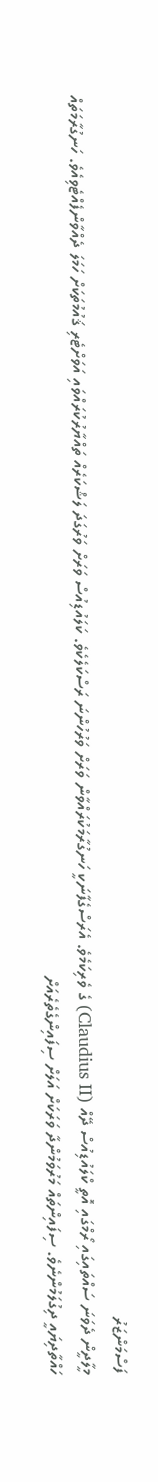ފަސްމަންޒަރު
މީލާދީން ދެވަނަ ސައްތައިގައި ރޯމްގައި އޮތީ ކްލައުޑިއުސް ދޭއް (Claudius II) ގެ ވެރިކަމެވެ. އެރަސްގެފާނަކީ ހަނގުރާމަކުރައްވާން ވަރަށް ވަރުހުންނަ ރަސްކަލެކެވެ. ކަލައުޑިއުސް ވަރަށް ވަރުގަދަ ލަޝްކަރެއް ތައްޔާރުކުރައްވައި އަވަށްޓެރި ޤައުމުތަކަށް ހަމަލަ ދެއްވާންފެއްޓެވިއެވެ. ހަނގުރާމަތައް ހައްތާދިޔައީ ދިގުލަމުންނެވެ. ސިފައިންތައް މަރުވަމުންދާ ވަރަކަށް އަލަށް ސިފައިންގެތެރެއަށް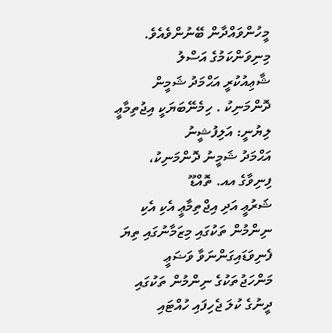މީހުންވައްދާން ބޭނުންވެއެވެ.
މިނިވަންކަމުގެ އަސްލު
ޝާޢިއުކުރީ އަޙްމަދު ޝަމީން ދޮންމަނިކު . ހިމެނޭބަޔަކީ އިޖުތިމާޢީ
ލިޔުނީ: އަލިފުޝީނު
އަޙްމަދު ޝަމީނު ދޮންމަނިކު،
ފިނިވާގެ އއ. ތޮއްޑޫ
ޝަރުޢީ އަދި އިޖްތިމާޢީ އެކި އެކި ނިންމުން ތަކުގައި މިޒަމާނުގައި ތިޔަ ފެނިވަޑައިގަންނަވާ ވަޟަޢީ މަންހަޖުތަކުގެ ނިންމުން ތަކުގައި ދީނުގެ ކުލަ ޖެހިފައި ހުއްޓައި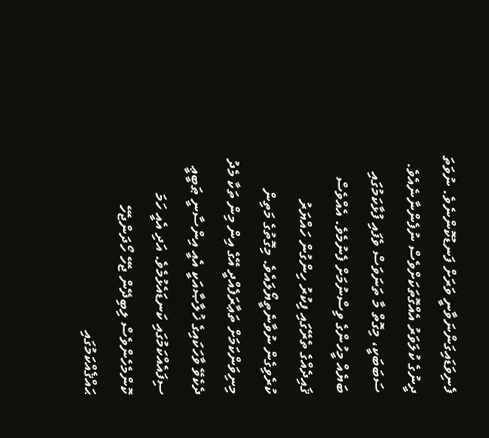ފެނިވަޑައިގަންނަވާނީ ވަރަށް ފަނޑުކޮންނެވެ. ނުވަތަ ދީނުގެ ކުލަވަރު އެއްގޮތަކަށްވެސް ނުފެންނާނެއެވެ. ސަބަބަކީ، މިގޮތް މާ ތަނަވަސް ވެފައި ފުޅާކަމުގައި ބަޔެއް މީހުންގެ ވިސްނުމަށް ފެނުމެވެ. އެއްވެސް ޤައިދެއްގެ ތެރޭގައި ފިކުރު ހިންގުން ހައްޔަރު ކުރެވިގެން ނުވާނެތީޔޯލައެވެ. މިގޮތުގެ މަތިން މިނިވަންކަމަށް ތަޢާރަފެއްދީ އޭގެ އިން މިން ތަކާ މެދު ދެކެވޭ ވާހަކައިގެ ޚުލާޞާއަކީ އެއީ އިންސާނީ ޠަބީޢީ ސިފައެއްކަމުގައި ކަނޑައެޅުމެވެ. އަދި އެއީ ހަމަ ކޮންމެހެންވެސް ލިބިދޭން ޖެހޭ ހޯދަންޖެހޭ ޙައްޤެއްކަމުގައި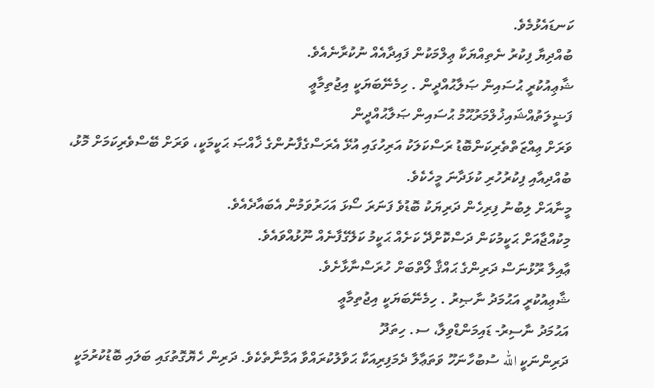ކަނޑައެޅުމެވެ.
ބުއްދިޔާ ފިކުރު ނެތިއްޔަކާ ޢިލްމަކުން ފައިދާއެއް ނުކުރާނެއެވެ.
ޝާޢިއުކުރީ ޙުސައިން ޞަލާޙުއްދީން . ހިމެނޭބަޔަކީ އިޖުތިމާޢީ
ފަޟީލަތުއްޝައިޚުލްމަރުޙޫމު ޙުސައިން ޞަލާޙުއްދީން
ވަރަށް ޢިއްޒަތްތެރިކަންބޮޑު ރަސްކަލަކު އަރިހުގައި އުޅޭ އެރަސްގެފާނުންގެ ޚާއްޞަ ޙަކީމަކީ، ވަރަށް ބޭސްވެރިކަމަށް މޮޅު، ބުއްދިއާއި ފިކުރުހުރި ކުޅަދާނަ މީހެކެވެ.
މީނާއަށް ލިބުނު ފިރިހެން ދަރިޔަކު ބޮޑުވެ ފަނަރަ ސޯޅަ އަހަރުވަމުން އެބައާދެއެވެ.
މިކުއްޖާއަށް ޙަކީމުކަން ދަސްކޮށްދޭ ކަށެއް ޙަކީމު ކަލޭގެފާނެއް ނޫޅުއްވައެވެ.
ޢާއިލާ ރޫޅުނަސް ދަރިންގެ ޙައްޤާ ލޯތްބަށް ހުރަސްނާޅާށެވެ.
ޝާޢިއުކުރީ އަޙުމަދު ނާޞިރު . ހިމެނޭބަޔަކީ އިޖުތިމާޢީ
އަޙުމަދު ނާސިރު- ޑައިމަންޑްވިލާ، ސ. ހިތަދޫ
ދަރިންނަކީ الله ސުބުހާނަހޫ ވަތަޢާލާ ދެމަފިރިއަކާ ޙަވާލުކުރައްވާ އަމާނާތެކެވެ. ދަރިން ހެޔޮގޮތުގައި ބަލައި ބޮޑުކުރުމަކީ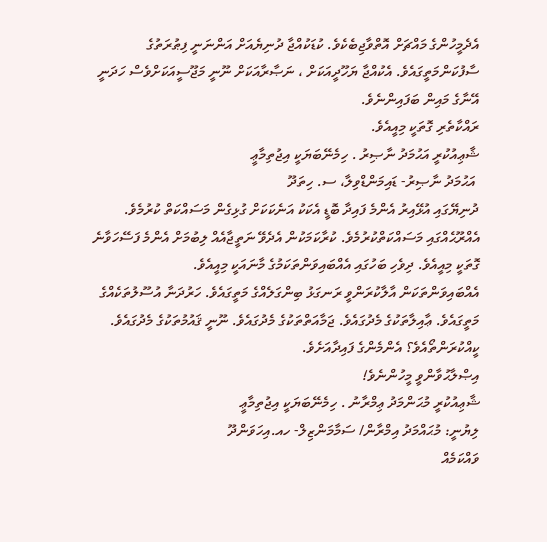އެދެމީހުންގެ މައްޗަށް އޮތްވާޖިބެކެވެ. ކުޑަކުއްޖާ ދުނިޔެއަށް އަންނަނީ ފިޠުރަތުގެ ސާފުކަންމަތީގައެވެ. އެކުއްޖާ ޔަހޫދީއަކަށް ، ނަޞާރާއަކަށް ނޫނީ މަޖޫސީއަކަށްވެސް ހަދަނީ އޭނާގެ މައިން ބަފައިންނެވެ.
ރައްކާތެރި ގޮތަކީ މިއީއެވެ.
ޝާޢިއުކުރީ އަޙުމަދު ނާޞިރު . ހިމެނޭބަޔަކީ އިޖުތިމާޢީ
 އަޙުމަދު ނާޞިރު- ޑައިމަންޑްވިލާ، ސ. ހިތަދޫ
ދުނިޔޭގައި އުޅޭއިރު އެންމެ ފައިދާ ބޮޑީ އެކަކު އަނެކަކަށް ގުޅިގެން މަސައްކަތް ކުރުމެވެ. އެއްރޫޙެއްގައި މަސައްކަތްކުރުމެވެ. ކުރާކަމަކުން އެދެވޭ ނަތީޖާއެއް ލިބުމަށް އެންމެ ފަސޭހަވާނެ ގޮތަކީ މިއީއެވެ. ދިވެހި ބަހުގައި އެއްބައިވަންތަކަމުގެ މާނައަކީ މިއީއެވެ.
އެއްބައިވަންތަކަން އާލާކުރަންވީ ރަނގަޅު ބިންގަލެއްގެ މަތީގައެވެ. ހަރުދަނާ އުސޫލުތަކެއްގެ މަތީގައެވެ. ޢާއިލާތަކުގެ މެދުގައެވެ. ޖަމާއަތްތަކުގެ މެދުގައެވެ. ނޫނީ ޤައުމުތަކުގެ މެދުގައެވެ. ކީއްކުރަންތޯއެވެ؟ އެންމެންގެ ފައިދާއަށެވެ.
އިޞްލާޙުވާންވީ މީހުންނެވެ!
ޝާޢިއުކުރީ މުޙަންމަދު ޢިމްރާނު . ހިމެނޭބަޔަކީ އިޖުތިމާޢީ
ލިޔުނީ: މުޙައްމަދު އިމްރާން/ ސަމާމަންޒިލް- ހއ.އިހަވަންދޫ
ވައްކަމެއް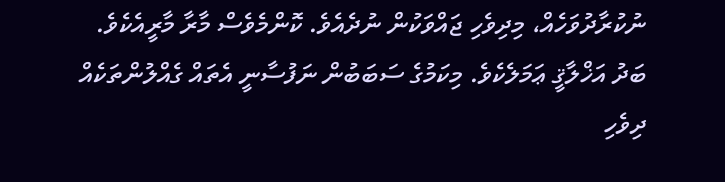ނުކުރާދުވަހެއް، މިދިވެހި ޖައްވަކުން ނުދެއެވެ. ކޮންމެވެސް މާރާ މާރީއެކެވެ. ބަދު އަޚްލާޤީ ޢަމަލެކެވެ. މިކަމުގެ ސަބަބުން ނަފުސާނީ އެތައް ގެއްލުންތަކެއް ދިވެހި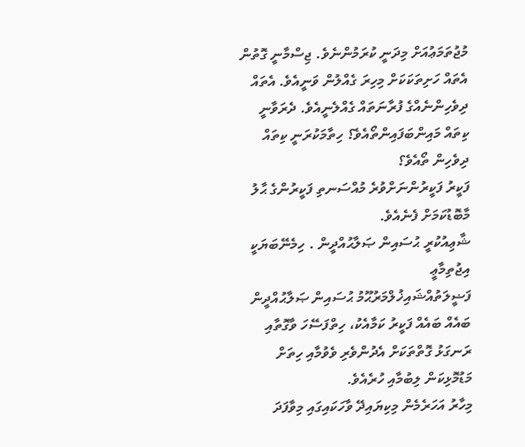މުޖުތަމަޢުއަށް މިދަނީ ކުރަމުންނެވެ. ޖިސްމާނީ ގޮތުން އެތައް ހަށިތަކަކަށް މިހިރަ ގެއްލުން ވަނީއެވެ. އެތައް ދިވެހިންނެއްގެ ފުރާނަތައް ގެއްލެނީއެވެ. ދެރަވާނީ ކިތައް މައިންބަފައިންތޯއެވެ؟ ހިތާމަކުރަނީ ކިތައް ދިވެހިން ތޯއެވެ؟
ފަކީރު ފަކީރުންނަށްވުރެ މުއްސަނތި ފަކީރުންގެ ޙާލު މާބޮޑުކަމަށް ފެނެއެވެ.
ޝާޢިއުކުރީ ޙުސައިން ޞަލާޙުއްދީން . ހިމެނޭބަޔަކީ އިޖުތިމާޢީ
ފަޟީލަތުއްޝައިޚުލްމަރުޙޫމު ޙުސައިން ޞަލާޙުއްދީން
ބައެއް ބައެއް ފަކީރު ކަމާއެކު، ހިތްފަސޭހަ ވާގޮތާއި ރަނގަޅު ގޮތްތަކަށް އެދުންވެރި ވެވުމާއި ހިތަށް މަޑުމޮޅިކަން ލިބުމާއި ހުރެއެވެ.
މިހާރު އަހަރެމެން މިކިޔައިދޭ ވާހަކައިގައި މިވާފަދަ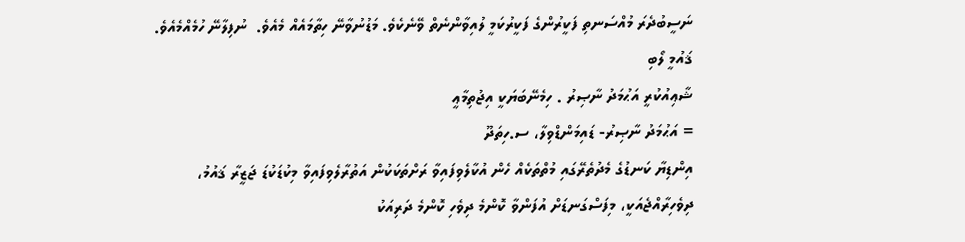ނަސީބުދެރަ މުއްސަނތި ފަކީރުންގެ ފަކީރުކަމީ ލުއިވާންނެތް ވޭނެކެވެ. މަޑުނުވާނޭ ހިތާމައެއް މެއެވެ.  ނުފިލާނޭ ހުމެއްމެއެވެ.
ޤައުމީ ލޯބި
ޝާޢިއުކުރީ އަޙުމަދު ނާޞިރު . ހިމެނޭބަޔަކީ އިޖުތިމާޢީ
= އަޙުމަދު ނާޞިރު- ޑައިމަންޑްވިލާ، ސ.ހިތަދޫ
އިންޑިޔާ ކަނޑުގެ މެދުތެރޭގައި މުތްތަކެއް ހެން އުކާލެވިފައިވާ ރަށްތަކަކުން އަތުރާލެވިފައިވާ މިކުޑަކުޑަ ޖަޒީރާ ޤައުމު، ދިވެހިރާއްޖެއަކީ، މިފަސްގަނޑަށް އުފަންވާ ކޮންމެ ދިވެހި ކޮންމެ ދަރިއަކު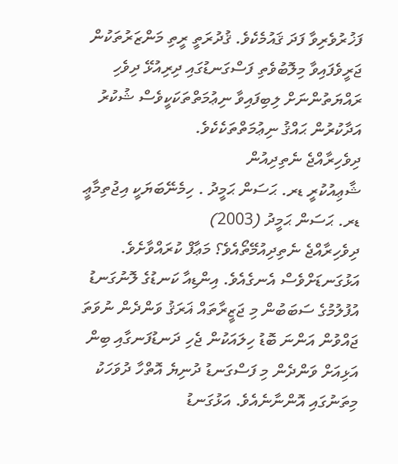ފަޚުރުވެރިވާ ފަދަ ޤައުމެކެވެ. ޤުދުރަތީ ރީތި މަންޒަރުތަކުން ޖަރީވެފައިވާ މިލޮބުވެތި ފަސްގަނޑުގައި ދިރިއުޅޭ ދިވެހި ރައްޔަތުންނަށް ލިބިފައިވާ ނިޢުމަތްތަކަކީވެސް ޝުކުރު އަދާކުރުން ޙައްޤު ނިޢުމަތްތަކެކެވެ.
ދިވެހިރާއްޖެ ނެތިދިއުން
ޝާޢިއުކުރީ ޑރ. ޙަސަން ޙަމީދު . ހިމެނޭބަޔަކީ އިޖުތިމާޢީ
ޑރ. ޙަސަން ޙަމީދު (2003)
ދިވެހިރާއްޖެ ނެތިދިއުމޭތޯއެވެ؟ މަޢާފް ކުރައްވާށެވެ. އަޅުގަނޑަށްވެސް އެނގެއެވެ. އިންޑިއާ ކަނޑުގެ ލޮނުގަނޑު އުފުލުމުގެ ސަބަބުން މި ޖަޒީރާތައް ޣަރަޤު ވަންދެން ނުވަތަ ޖައްވުން އަންނަ ބޮޑު ހިލައަކުން ޖެހި ދަނޑުފަނގާއި ބިން އަޅިއަށް ވަންދެން މި ފަސްގަނޑު ދުނިޔެ އޮތްހާ ދުވަހަކު މިތަނުގައި އޮންނާނެއެވެ. އަޅުގަނޑު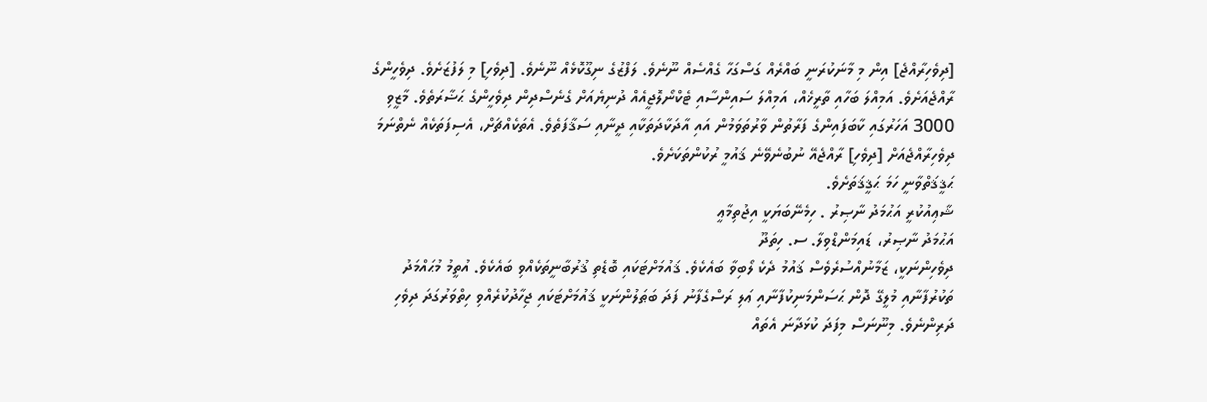[ދިވެހިރާއްޖެ] އިން މި މާނަކުރަނީ ބައްރެއް ގަސްގަހާ ގެއްސެއް ނޫނެވެ. ލަފްޒުގެ ނިގޫކޮޅެއް ނޫނެވެ. [ދިވެހި] މި ލަފުޒަށެވެ. ދިވެހީންގެ ރާއްޖެއަށެވެ. އަމިއްލަ ބަހާއި ތާރީޚެއް، އަމިއްލަ ސައިންސާއި ޓެކްނޯލޮޖީއެއް ދުނިޔެއަށް ގެނެސްދިން ދިވެހީންގެ ޙަޟާރަތެވެ. މާޒީވި 3000 އަހަރުގައި ކާބަފައިންގެ ފަރާތުން ވާރުތަވަމުން އައި އާދަކާދަތަކާއި ދީނާއި ސަޤާފަތެވެ. އެތަކެއްޗަށް، އެސިފަތަކެއް ނެތްނަމަ ދިވެހިރާއްޖެއަށް [ދިވެހި] ރާއްޖެއޭ ނުބުނެވޭނެ ޤައުމީ ރުކުންތަކަށެވެ.
ޙަޤީޤަތްވާނީ ހަމަ ޙަޤީޤަތަށެވެ.
ޝާޢިއުކުރީ އަޙުމަދު ނާޞިރު . ހިމެނޭބަޔަކީ އިޖުތިމާޢީ
އަޙުމަދު ނާޞިރު، ޑައިމަންޑްވިލާ. ސ. ހިތަދޫ
ދިވެހިންނަކީ، ޒަމާނުއްސުރެވެސް ޤައުމު ދެކެ ލޯބިވާ ބައެކެވެ. ޤައުމަށްޓަކައި ބޮޑެތި ޤުރުބާނީތަކެއްވި ބައެކެވެ. އުތީމު މުޙައްމަދު ތަކުރުފާނާއި މުލީގޭ ދޮން ޙަސަންމަނިކުފާނާއި ޢަލި ރަސްގެފާނު ފަދަ ބަޠަލުންނަކީ ޤައުމަށްޓަކައި ޖިހާދުކުރެއްވި ހިތްވަރުގަދަ ދިވެހި ދަރިންނެވެ. މިނޫނަސް މިފަދަ ކުޅަދާނަ އެތައް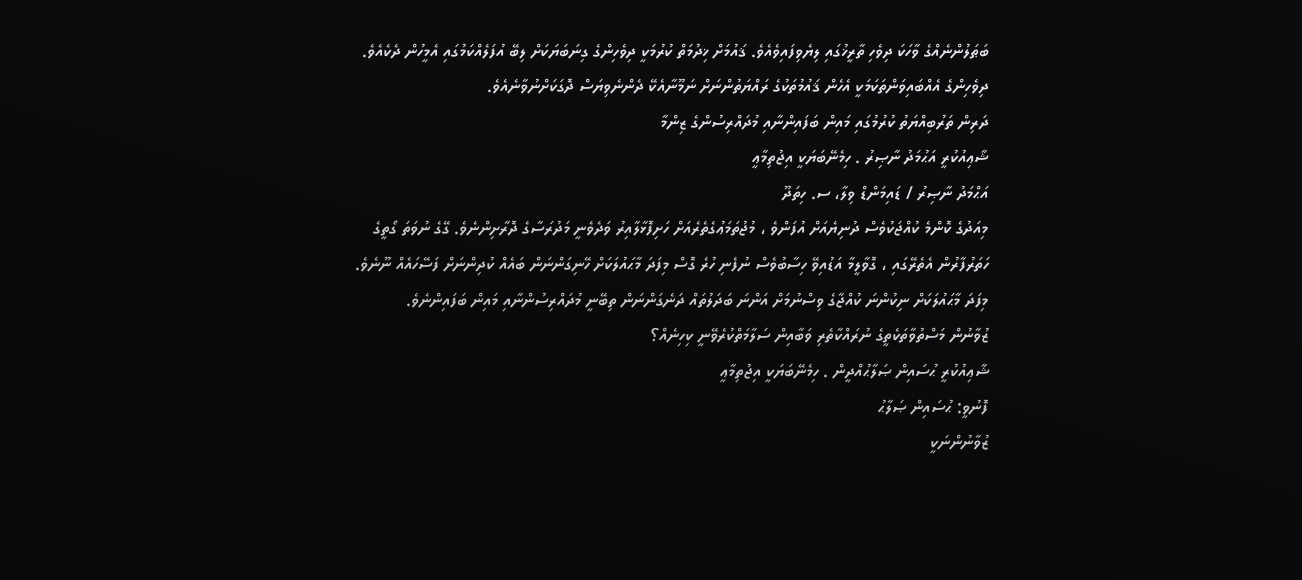ބަޠަލުންނެއްގެ ވާހަކަ ދިވެހި ތާރީޚުގައި ލިޔެވިފައިވެއެވެ. ޤައުމަށް ޚިދުމަތް ކުރުމަކީ ދިވެހިންގެ ގިނަބަޔަކަށް ލިބޭ އުފަލެއްކަމުގައި އެމީހުން ދެކެއެވެ. ދިވެހިންގެ އެއްބައިވަންތަކަމަކީ އެހެން ޤައުމުތަކުގެ ރައްޔަތުންނަށް ނަމޫނާއެކޭ ދެންނެވިޔަސް ދޮގަކަށްނުވާނެއެވެ.
ދަރިން ތަރުބިއްޔަތު ކުރުމުގައި މައިން ބަފައިންނާއި މުދައްރިސުންގެ ޒިންމާ
ޝާޢިއުކުރީ އަޙުމަދު ނާޞިރު . ހިމެނޭބަޔަކީ އިޖުތިމާޢީ
އަޙްމަދު ނާޞިރު / ޑައިމަންޑް ވިލާ، ސ. ހިތަދޫ
މިއަދުގެ ކޮންމެ ކުއްޖަކުވެސް ދުނިޔެއަށް އުފަންވެ ، މުޖުތަމަޢުގެތެރެއަށް ހަށިފޮޅާލާއިރު ވަދެވެނީ މަދުރަސާގެ ދޮރާށިންނެވެ. ގޭގެ ނުވަތަ ގޯތީގެ ހަތަރުފާރުން އެތެރޭގައި ، ގޮވާލީމާ އަޑުއިވޭ ހިސާބުވެސް ނުފެނި ހުރެ ގޮސް މިފަދަ މާޙައުލަކަށް ހޭނިގަންނަން ބައެއް ކުދިންނަށް ފަސޭހައެއް ނޫނެވެ. މިފަދަ މާޙައުލަކަށް ނިކުންނަ ކުއްޖާގެ ވިސްނުމަށް އަންނަ ބަދަލުތައް ދަނެގަންނަން ތިބޭނީ މުދައްރިސުންނާއި މައިން ބަފައިންނެވެ.
ޒުވާނުން މަސްތުވާތަކެތީގެ ނުރައްކާތެރި ވަބާއިން ސަލާމަތްކުރެވޭނީ ކިހިނެއް؟
ޝާޢިއުކުރީ ޙުސައިން ޞަލާޙުއްދީން . ހިމެނޭބަޔަކީ އިޖުތިމާޢީ
ފޮނުވީ: ޙުސައިން ޞަލާޙު
ޒުވާނުންނަކީ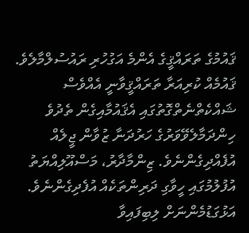ޤައުމުގެ ތަރައްޤީގެ އެންމެ އަގުހުރި ރައުސުލްމާލެވެ. ޤައުމެއް ކުރިއަރާ ތަރައްޤީވާނީ އެއްވެސް ޝައްކެތްނެތްގޮތުގައި އެޤައުމާއިގެން ތެދުވެ ހިންދަމާލެވޭވަރުގެ ހަރުދަނާ ޒުވާން ޖީލެއް އުފެއްދިގެންނެވެ. ޒިންމާދާރު، މަސްއޫލިއްޔަތު އުފުލުމުގައި ހީވާގި ދަރިންތަކެއް އުފެދިގެންނެވެ. އަޅުގަޑުމެންނަށް ލިބިފައިވާ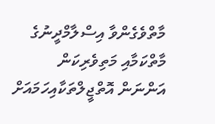މާތްވެގެންވާ އިސްލާމްދީނުގެ މާތްކަމާއި މަތިވެރިކަން އަންނަން އޮތްޖީލްތަކާއިހަމައަށް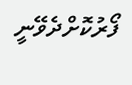ފޯރުކޮށްދެވޭނީ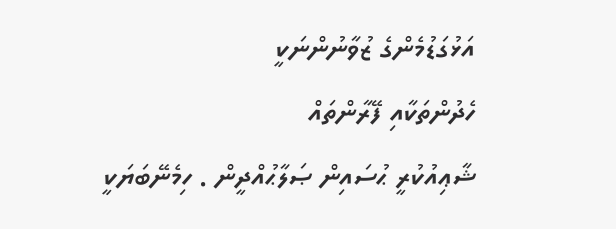އަޅުގަޑުމެންގެ ޒުވާނުންނަކީ
ހެދުންތަކާއި ފޭރާންތައް
ޝާޢިއުކުރީ ޙުސައިން ޞަލާޙުއްދީން . ހިމެނޭބަޔަކީ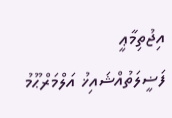އިޖުތިމާޢީ
ފަޟީލަތުއްޝައިޚު އަލްމަރްޙޫމު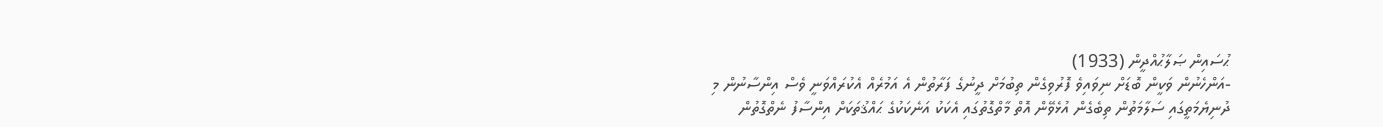ޙުސައިން ޞަލާޙުއްދީން (1933)
-އަންހެނުން ވަކީން ބޮޑަށް ނިވައިވެ ފޮރުވިގެން ތިބުމަށް ދީނުގެ ފަރާތުން އެ އަމުރެއް އެކުރައްވަނީ ވެސް އިންސާނުން މި ދުނިޔެމަތީގައި ސަލާމަތުން ތިބެގެން އުޅެވޭން އޮތް މާތްގޮތުގައި އެކަކު އަނެކަކުގެ ޙައްޤުތަކަށް އިންސާފު ނެތްގޮތުން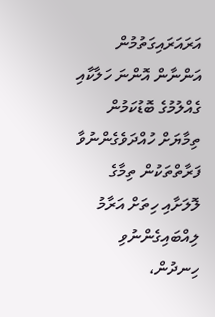އަރައަރައިގަތުމުން އަންނާން އޮންނަ ހަލާކާއި ގެއްލުމުގެ ބޮޑުކަމުން ތިމާޔަށް ހުއްދަވެގެންނުވާ ފަރާތްތަކުން ތިމާގެ ލޮލަށާއި ހިތަށް އަރާމު ލިއްބައިގެންނުވި ހިނދުން،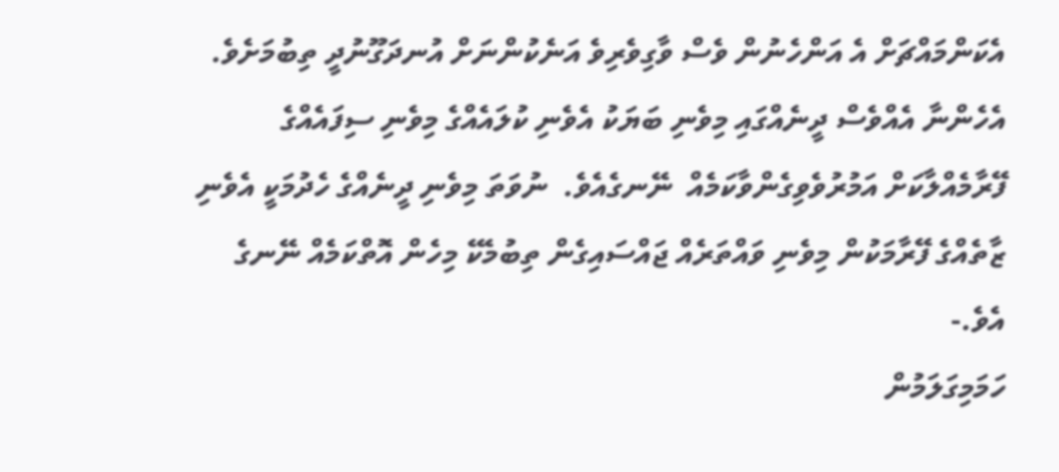އެކަންމައްޗަށް އެ އަންހެނުން ވެސް ވާގިވެރިވެ އަނެކުންނަށް އުނދަގޫނުދީ ތިބުމަށެވެ.  އެހެންނާ އެއްވެސް ދީނެއްގައި މިވެނި ބަޔަކު އެވެނި ކުލައެއްގެ މިވެނި ސިފައެއްގެ ފޭރާމެއްލާކަށް އަމުރުވެވިގެންވާކަމެއް  ނޭނގެއެވެ.  ނުވަތަ މިވެނި ދީނެއްގެ ހެދުމަކީ އެވެނި ޒާތެއްގެ ފޭރާމަކުން މިވެނި ވައްތަރެއް ޖައްސައިގެން ތިބުމެކޭ މިހެން އޮތްކަމެއް ނޭނގެ އެވެ.-
ހަމަމިގަލަމުން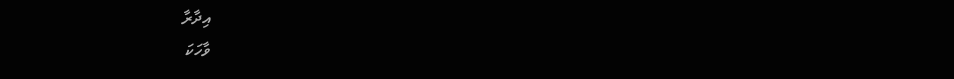އިދާރާ
ވާހަކަ